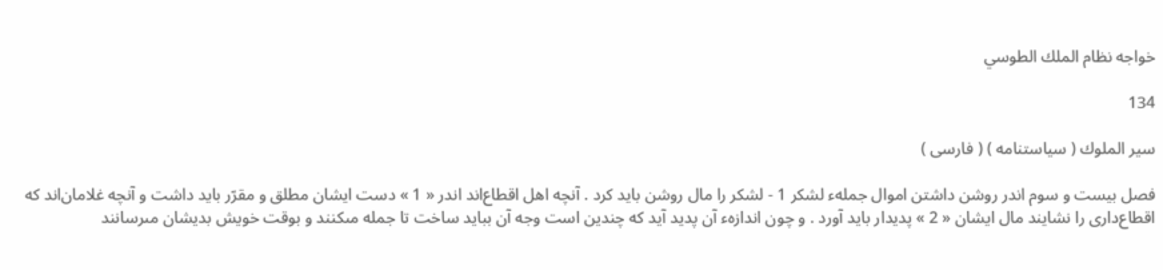خواجه نظام الملك الطوسي

134

سير الملوك ( سياستنامه ) ( فارسى )

فصل بيست و سوم اندر روشن داشتن اموال جملهء لشكر 1 - لشكر را مال روشن بايد كرد . آنچه اهل اقطاع‌اند اندر « 1 » دست ايشان مطلق و مقرّر بايد داشت و آنچه غلامان‌اند كه اقطاع‌دارى را نشايند مال ايشان « 2 » پديدار بايد آورد . و چون اندازهء آن پديد آيد كه چندين است وجه آن ببايد ساخت تا جمله مىكنند و بوقت خويش بديشان مىرسانند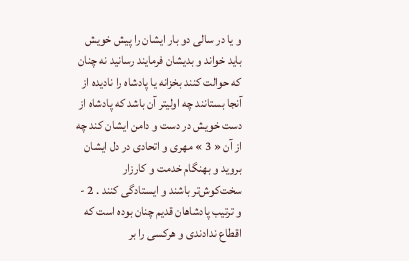و يا در سالى دو بار ايشان را پيش خويش بايد خواند و بديشان فرمايند رسانيد نه چنان كه حوالت كنند بخزانه يا پادشاه را ناديده از آنجا بستانند چه اوليتر آن باشد كه پادشاه از دست خويش در دست و دامن ايشان كند چه از آن « 3 » مهرى و اتحادى در دل ايشان برويد و بهنگام خدمت و كارزار سخت‌كوش‌تر باشند و ايستادگى كنند . 2 - و ترتيب پادشاهان قديم چنان بوده است كه اقطاع ندادندى و هركسى را بر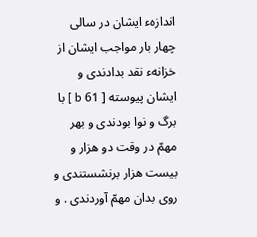اندازهء ايشان در سالى چهار بار مواجب ايشان از خزانهء نقد بدادندى و ايشان پيوسته [ 61 b ] با برگ و نوا بودندى و بهر مهمّ در وقت دو هزار و بيست هزار برنشستندى و روى بدان مهمّ آوردندى . و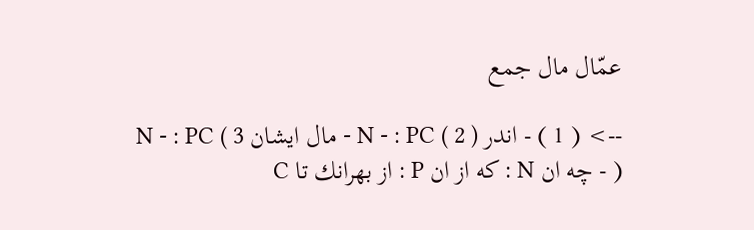عمّال مال جمع

--> ( 1 ) - اندر N - : PC ( 2 ) - مال ايشان N - : PC ( 3 ) - چه ان N : كه از ان P : از بهرانك تا C